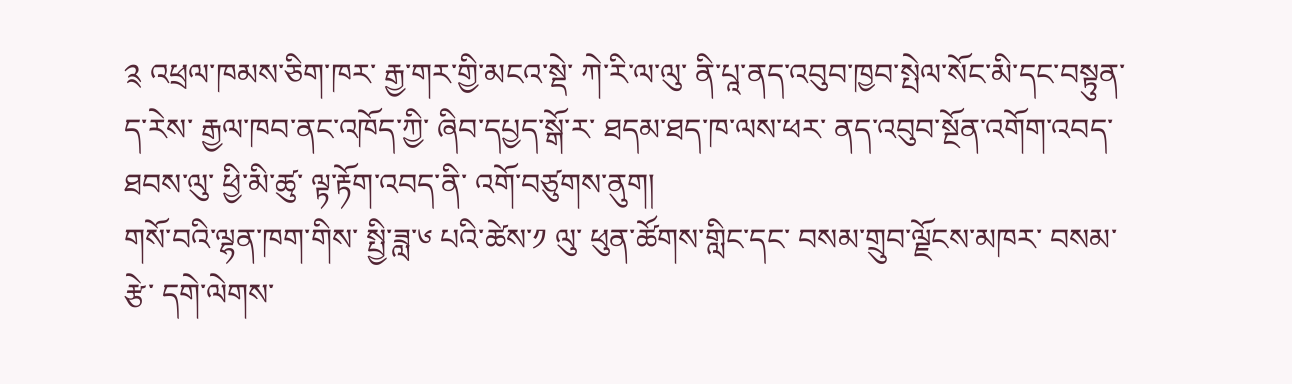༉ འཕྲལ་ཁམས་ཅིག་ཁར་ རྒྱ་གར་གྱི་མངའ་སྡེ་ ཀེ་རི་ལ་ལུ་ ནི་པཱ་ནད་འབུབ་ཁྱབ་སྤེལ་སོང་མི་དང་བསྟུན་ ད་རེས་ རྒྱལ་ཁབ་ནང་འཁོད་ཀྱི་ ཞིབ་དཔྱད་སྒོ་ར་ ཐདམ་ཐད་ཁ་ལས་ཕར་ ནད་འབུབ་སྔོན་འགོག་འབད་ཐབས་ལུ་ ཕྱི་མི་ཚུ་ ལྟ་རྟོག་འབད་ནི་ འགོ་བཙུགས་ནུག།
གསོ་བའི་ལྷན་ཁག་གིས་ སྤྱི་ཟླ་༦ པའི་ཚེས་༡ ལུ་ ཕུན་ཚོགས་གླིང་དང་ བསམ་གྲུབ་ལྗོངས་མཁར་ བསམ་རྩེ་ དགེ་ལེགས་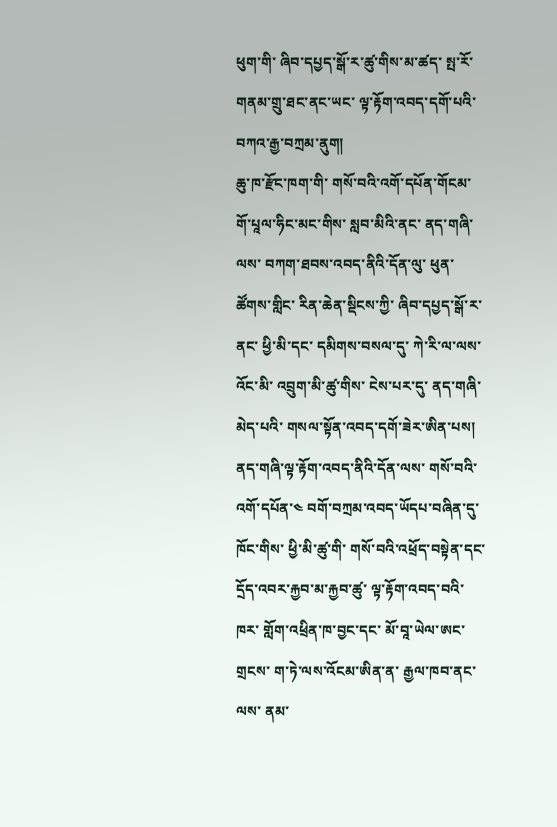ཕུག་གི་ ཞིབ་དཔྱད་སྒོ་ར་ཚུ་གིས་མ་ཚད་ སྤ་རོ་གནམ་གྲུ་ཐང་ནང་ཡང་ ལྟ་རྟོག་འབད་དགོ་པའི་ བཀའ་རྒྱ་བཀྲམ་ནུག།
ཆུ་ཁ་རྫོང་ཁག་གི་ གསོ་བའི་འགོ་དཔོན་གོངམ་ གོ་པཱལ་ཧིང་མང་གིས་ སླབ་མིའི་ནང་ ནད་གཞི་ལས་ བཀག་ཐབས་འབད་ནིའི་དོན་ལུ་ ཕུན་ཚོགས་གླིང་ རིན་ཆེན་སྡིངས་ཀྱི་ ཞིབ་དཔྱད་སྒོ་ར་ནང་ ཕྱི་མི་དང་ དམིགས་བསལ་དུ་ ཀེ་རི་ལ་ལས་འོང་མི་ འབྲུག་མི་ཚུ་གིས་ ངེས་པར་དུ་ ནད་གཞི་མེད་པའི་ གསལ་སྟོན་འབད་དགོ་ཟེར་ཨིན་པས།
ནད་གཞི་ལྟ་རྟོག་འབད་ནིའི་དོན་ལས་ གསོ་བའི་འགོ་དཔོན་༤ བགོ་བཀྲམ་འབད་ཡོདཔ་བཞིན་དུ་ ཁོང་གིས་ ཕྱི་མི་ཚུ་གི་ གསོ་བའི་འཕྲོད་བསྟེན་དང་ དྲོད་འབར་རྐྱབ་མ་རྐྱབ་ཚུ་ ལྟ་རྟོག་འབད་བའི་ཁར་ གློག་འཕྲིན་ཁ་བྱང་དང་ མོ་བཱ་ཡེལ་ཨང་གྲངས་ ག་ཏེ་ལས་འོངམ་ཨིན་ན་ རྒྱལ་ཁབ་ནང་ལས་ ནམ་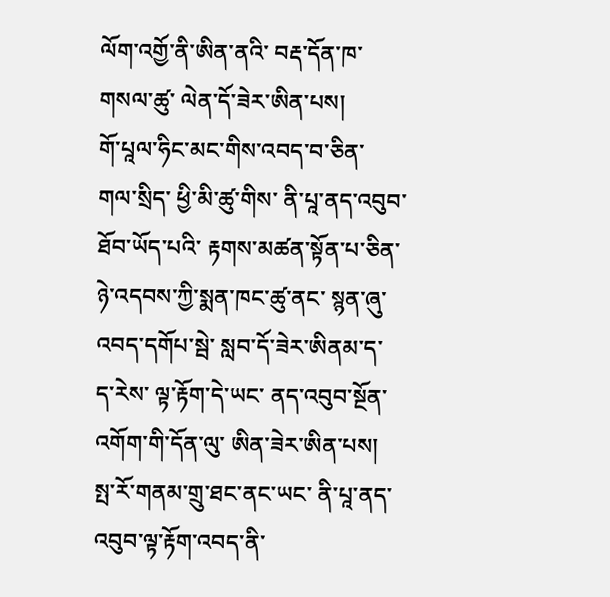ལོག་འགྱོ་ནི་ཨིན་ནའི་ བརྡ་དོན་ཁ་གསལ་ཚུ་ ལེན་དོ་ཟེར་ཨིན་པས།
གོ་པཱལ་ཧིང་མང་གིས་འབད་བ་ཅིན་ གལ་སྲིད་ ཕྱི་མི་ཚུ་གིས་ ནི་པཱ་ནད་འབུབ་ཐོབ་ཡོད་པའི་ རྟགས་མཚན་སྟོན་པ་ཅིན་ ཉེ་འདབས་ཀྱི་སྨན་ཁང་ཚུ་ནང་ སྙན་ཞུ་འབད་དགོཔ་སྦེ་ སླབ་དོ་ཟེར་ཨིནམ་ད་ ད་རེས་ ལྟ་རྟོག་དེ་ཡང་ ནད་འབུབ་སྔོན་འགོག་གི་དོན་ལུ་ ཨིན་ཟེར་ཨིན་པས།
སྤ་རོ་གནམ་གྲུ་ཐང་ནང་ཡང་ ནི་པཱ་ནད་འབུབ་ལྟ་རྟོག་འབད་ནི་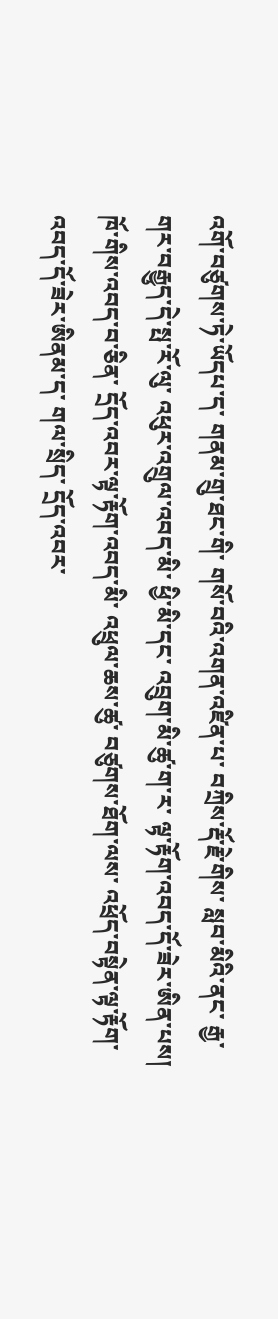འགོ་བཙུགས་ཏེ་ཡོདཔ་ད་ གནམ་གྲུ་ཐང་གི་ གསོ་བའི་འགན་འཛིན་པ་ བཀྲིས་རྡོ་རྗེ་གིས་ སླབ་མིའི་ནང་ རྒྱ་གར་བརྒྱུད་དེ་སྤ་རོ་ལུ་ འཕུར་འགྲུལ་འབད་མི་ ཕྱི་མི་དང་ འབྲུག་མི་ཚུ་ག་ར་ ལྟ་རྟོག་འབད་དོ་ཟེར་ཨིན་པས།
ཁོ་གིས་འབད་བ་ཅིན་ དྲོད་འབར་ལྟ་རྟོག་འབད་མི་ འཕྲུལ་ཆས་ཚུ་ བཙུགས་ཐོག་ལས་ འཕྲོད་བསྟེན་ལྟ་རྟོག་འབད་དོ་ཟེར་ཨིནམ་ད་ གལ་སྲིད་ དྲོད་འབར་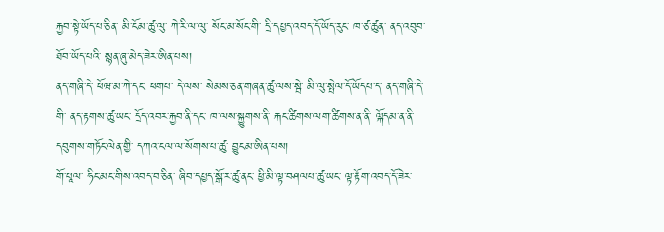རྐྱབ་སྟེ་ཡོད་པ་ཅིན་ མི་ངོམ་ཚུ་ལུ་ ཀེ་རི་ལ་ལུ་ སོང་མ་སོང་གི་ དྲི་དཔྱད་འབད་དོ་ཡོད་རུང་ ཁ་ཙ་ཚུན་ ནད་འབུབ་ཐོབ་ཡོད་པའི་ སྙན་ཞུ་མེད་ཟེར་ཨིན་པས།
ནད་གཞི་དེ་ ཕོཝ་མ་ཀེ་དང་ ཕགཔ་ དེ་ལས་ སེམས་ཅན་གཞན་ཚུ་ལས་སྦེ་ མི་ལུ་སྤེལ་དོ་ཡོདཔ་ད་ ནད་གཞི་དེ་གི་ ནད་རྟགས་ཚུ་ཡང་ དྲོད་འབར་རྐྱབ་ནི་དང་ ཁ་ལས་སྐྱུགས་ནི་ རྐང་ཚིགས་ལག་ཚིགས་ན་ནི་ ལྐོདམ་ན་ནི་ དབུགས་གཏོང་ལེན་གྱི་ དཀའ་ངལ་ལ་སོགས་པ་ཚུ་ བྱུངམ་ཨིན་པས།
གོ་པཱལ་ ཧིང་མང་གིས་འབད་བ་ཅིན་ ཞིབ་དཔྱད་སྒོ་ར་ཚུ་ནང་ ཕྱི་མི་ལྟ་བཤལཔ་ཚུ་ཡང་ ལྟ་རྟོག་འབད་དོ་ཟེར་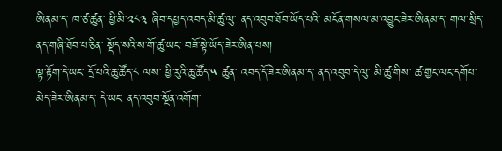ཨིནམ་ད་ ཁ་ཙ་ཚུན་ ཕྱི་མི་༢༨༣ ཞིབ་དཔྱད་འབད་མི་ཚུ་ལུ་ ནད་འབུབ་ཐོབ་ཡོད་པའི་ མངོན་གསལ་མ་འབྱུང་ཟེར་ཨིནམ་ད་ གལ་སྲིད་ ནད་གཞི་ཐོབ་པ་ཅིན་ སྡོད་སའི་ས་གོ་ཚུ་ཡང་ བཟོ་སྟེ་ཡོད་ཟེར་ཨིན་པས།
ལྟ་རྟོག་དེ་ཡང་ དྲོ་པའི་ཆུ་ཚོད་༨ ལས་ ཕྱི་རུའི་ཆུ་ཚོད་༥ ཚུན་ འབད་དོ་ཟེར་ཨིནམ་ད་ ནད་འབུབ་དེ་ལུ་ མི་ཚུ་གིས་ ཚ་གྱང་ལང་དགོཔ་མེད་ཟེར་ཨིནམ་ད་ དེ་ཡང་ ནད་འབུབ་སྔོན་འགོག་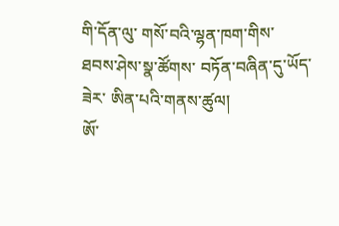གི་དོན་ལུ་ གསོ་བའི་ལྷན་ཁག་གིས་ ཐབས་ཤེས་སྣ་ཚོགས་ བཏོན་བཞིན་དུ་ཡོད་ཟེར་ ཨིན་པའི་གནས་ཚུལ།
ཨོ་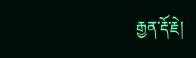རྒྱན་རྡོ་རྗེ།